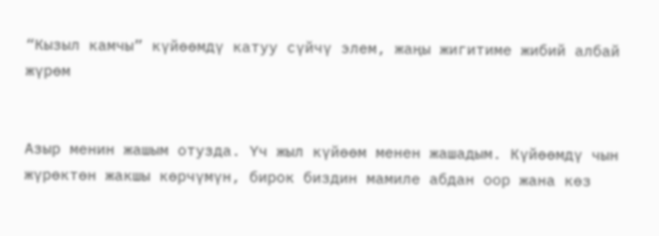“Кызыл камчы” күйөөмдү катуу сүйчү элем, жаңы жигитиме жибий албай жүрөм


Азыр менин жашым отузда. Үч жыл күйөөм менен жашадым. Күйөөмдү чын жүрөктөн жакшы көрчүмүн, бирок биздин мамиле абдан оор жана көз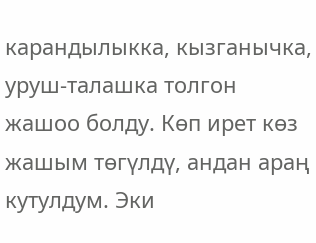карандылыкка, кызганычка, уруш-талашка толгон жашоо болду. Көп ирет көз жашым төгүлдү, андан араң кутулдум. Эки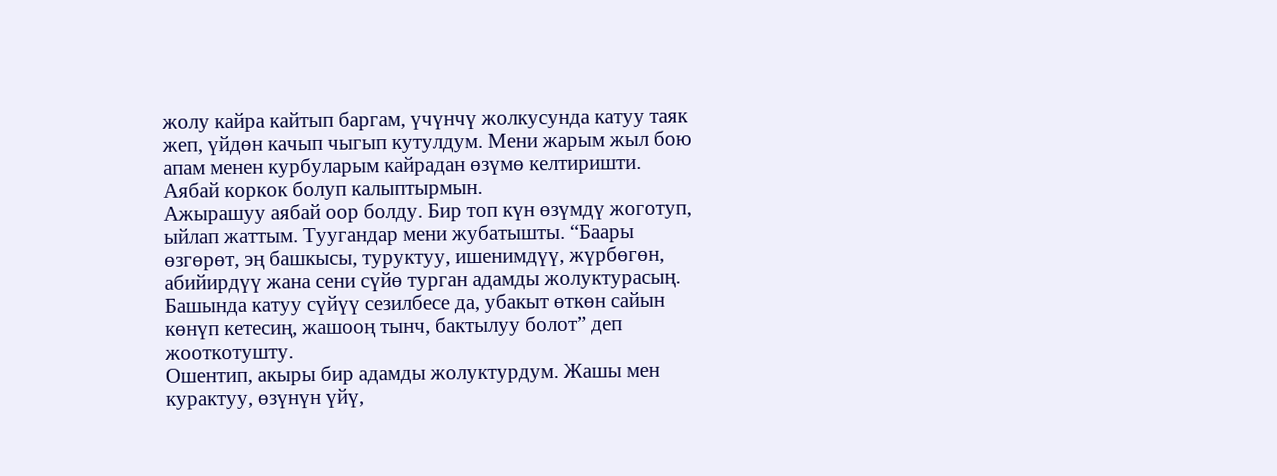жолу кайра кайтып баргам, үчүнчү жолкусунда катуу таяк жеп, үйдөн качып чыгып кутулдум. Мени жарым жыл бою апам менен курбуларым кайрадан өзүмө келтиришти. Аябай коркок болуп калыптырмын.
Ажырашуу аябай оор болду. Бир топ күн өзүмдү жоготуп, ыйлап жаттым. Туугандар мени жубатышты. “Баары өзгөрөт, эң башкысы, туруктуу, ишенимдүү, жүрбөгөн, абийирдүү жана сени сүйө турган адамды жолуктурасың. Башында катуу сүйүү сезилбесе да, убакыт өткөн сайын көнүп кетесиң, жашооң тынч, бактылуу болот” деп жооткотушту.
Ошентип, акыры бир адамды жолуктурдум. Жашы мен курактуу, өзүнүн үйү,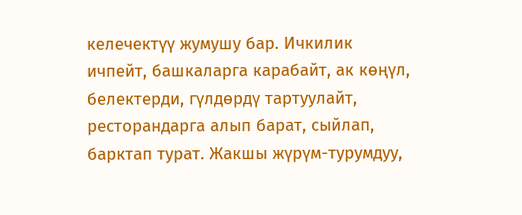келечектүү жумушу бар. Ичкилик ичпейт, башкаларга карабайт, ак көңүл, белектерди, гүлдөрдү тартуулайт, ресторандарга алып барат, сыйлап, барктап турат. Жакшы жүрүм-турумдуу,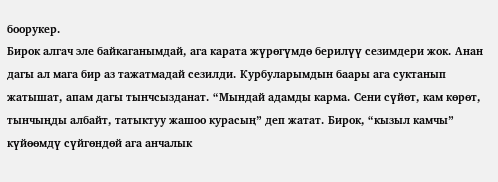боорукер.
Бирок алгач эле байкаганымдай, ага карата жүрөгүмдө берилүү сезимдери жок. Анан дагы ал мага бир аз тажатмадай сезилди. Курбуларымдын баары ага суктанып жатышат, апам дагы тынчсызданат. “Мындай адамды карма. Сени сүйөт, кам көрөт, тынчыңды албайт, татыктуу жашоо курасың” деп жатат. Бирок, “кызыл камчы” күйөөмдү сүйгөндөй ага анчалык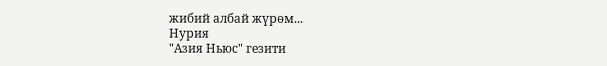жибий албай жүрөм...
Нурия
"Азия Ньюс" гезити